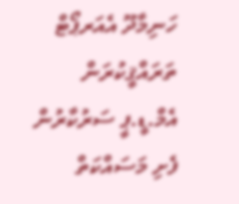ހަނިމާދޫ އެއަރޕޯޓް ތަރައްޤީކުރަން އެމް.ޑީ.ޕީ ސަރުކާރުން ފެށި މަސައްކަތް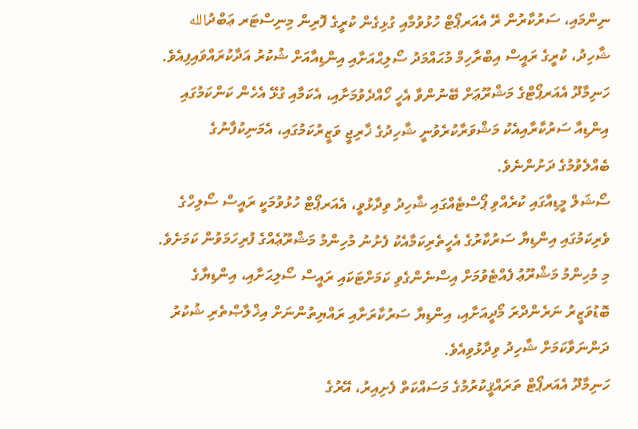ނިންމައި، ސަރުކާރުން ރޭ އެއަރޕޯޓް ހުޅުވުމާއި ގުޅިގެން ކުރީގެ ފޮރިން މިނިސްޓަރ ޢަބްދުالله ޝާހިދު، ކުރީގެ ރައީސް އިބްރާހިމް މުޙައްމަދު ސޯލިޙްއަށާއި އިންޑިއާއަށް ޝުކުރު އަދާކުރައްވައިފިއެވެ.
ހަނިމާދޫ އެއަރޕޯޓްގެ މަޝްރޫޢަށް ބޭނުންވާ އެހީ ހޯއްދެވުމަށާއި، އެކަމާއި ގުޅޭ އެހެން ކަންކަމުގައި އިންޑިއާ ސަރުކާރާއިއެކު މަޝްވަރާކުރެވުނީ ޝާހިދުގެ ޚާރިޖީ ވަޒީރުކަމުގައި، އެމަނިކުފާނުގެ ބެއްލެވުމުގެ ދަށުންނެވެ.
ސޯޝަލް މީޑިއާގައި ކުރެއްވި ޕޯސްޓެއްގައި ޝާހިދު ވިދާޅުވީ، އެއަރޕޯޓް ހުޅުވުމަކީ ރައީސް ސޯލިހްގެ ވެރިކަމުގައި އިންޑިޔާ ސަރުކާރުގެ އެހީތެރިކަމާއެކު ފެށުނު މުހިންމު މަޝްރޫޢެއްގެ ފުރިހަމަވުން ކަމަށެވެ. މި މުހިންމު މަޝްރޫޢު ފެއްޓެވުމަށް އިސްނެންގެވި ކަމަށްޓަކައި ރައީސް ސޯލިޙަށާއި، އިންޑިޔާގެ ބޮޑުވަޒީރު ނަރެންދްރަ މޯދީއަށާއި، އިންޑިޔާ ސަރުކާރަށާއި ރައްޔިތުންނަށް އިޚްލާޞްތެރި ޝުކުރު ދަންނަވާކަމަށް ޝާހިދު ވިދާޅުވިއެވެ.
ހަނިމާދޫ އެއަރޕޯޓް ތަރައްޤީކުރުމުގެ މަސައްކަތް ފެށިއިރު، އޭރުގެ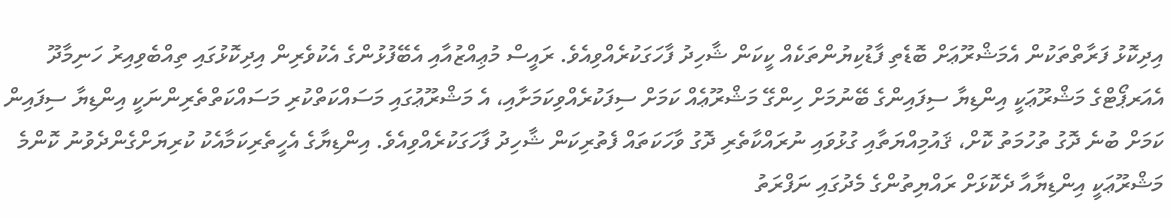އިދިކޮޅު ފަރާތްތަކުން އެމަޝްރޫޢަށް ބޮޑެތި ފާޑުކިޔުންތަކެއް ކީކަން ޝާހިދު ފާހަގަކުރެއްވިއެވެ. ރައީސް މުޢިއްޒުއާއި އެބޭފުޅުންގެ އެކުވެރިން އިދިކޮޅުގައި ތިއްބެވިއިރު ހަނިމާދޫ އެއަރޕޯޓްގެ މަޝްރޫޢަކީ އިންޑިޔާ ސިފައިންގެ ބޭނުމަށް ހިންގޭ މަޝްރޫޢެއް ކަމަށް ސިފަކުރެއްވިކަމަށާއި، އެ މަޝްރޫޢުގައި މަސައްކަތްކުރި މަސައްކަތްތެރިންނަކީ އިންޑިޔާ ސިފައިން ކަމަށް ބުނެ ދޮގު ތުހުމަތު ކޮށް، ޤައުމިއްޔަތާއި ގުޅުވައި ނުރައްކާތެރި ދޮގު ވާހަކަތައް ފެތުރިކަން ޝާހިދު ފާހަގަކުރެއްވިއެވެ. އިންޑިޔާގެ އެހީތެރިކަމާއެކު ކުރިޔަށްގެންދެވުނު ކޮންމެ މަޝްރޫޢަކީ އިންޑިޔާއާ ދެކޮޅަށް ރައްޔިތުންގެ މެދުގައި ނަފްރަތު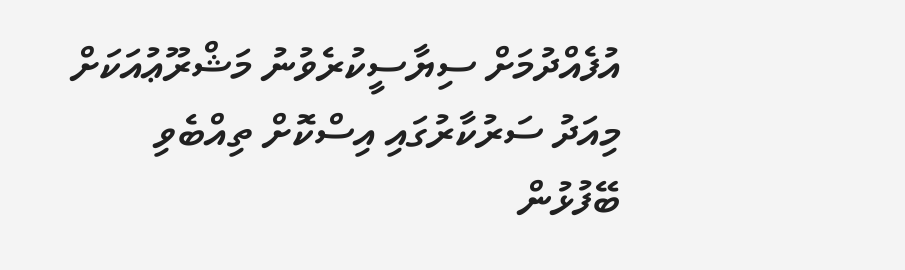އުފެއްދުމަށް ސިޔާސީކުރެވުނު މަޝްރޫޢުއަކަށް މިއަދު ސަރުކާރުގައި އިސްކޮށް ތިއްބެވި ބޭފުޅުން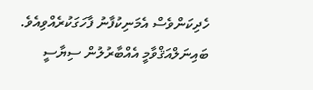ހެދިކަންވެސް އެމަނިކުފާނު ފާހަގަކުރެއްވިއެވެ. ބައިނަލްއަޤްވާމީ އެއްބާރުލުން ސިޔާސީ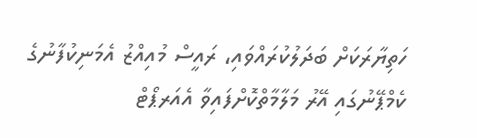ހަތިޔާރަކަށް ބަދަލުކުރައްވައި، ރައީސް މުއިއްޒު އެމަނިކުފާނުގެ ކެމްޕޭނުގައި އޭރު މަލާމާތްކޮށްފައިވާ އެއަރޕޯޓް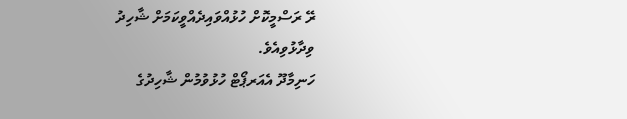ރޭ ރަސްމީކޮށް ހުޅުއްވައިދެއްވީކަމަށް ޝާހިދު ވިދާޅުވިއެވެ.
ހަނިމާދޫ އެއަރޕޯޓް ހުޅުވުމުން ޝާހިދުގެ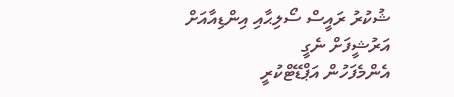ޝުކުރު ރައީސް ސޯލިޙާއި އިންޑިއާއަށް
އަރުޝީފަށް ނެގީ
އެންމެފަހުން އަޕްޑޭޓްކުރީ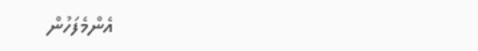އެންމެފަހުން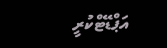އަޕްޑޭޓްކުރީ